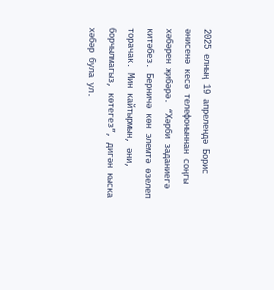2025 елның 19 апрелендә Борис әнисенә кесә телефоныннан соңгы хәбәрен җибәрә. “Хәрби заданиегә китәбез. Берничә көн элемтә өзелеп торачак. Мин кайтырмын, әни, борчылмагыз, көтегез”, дигән кыска хәбәр була ул.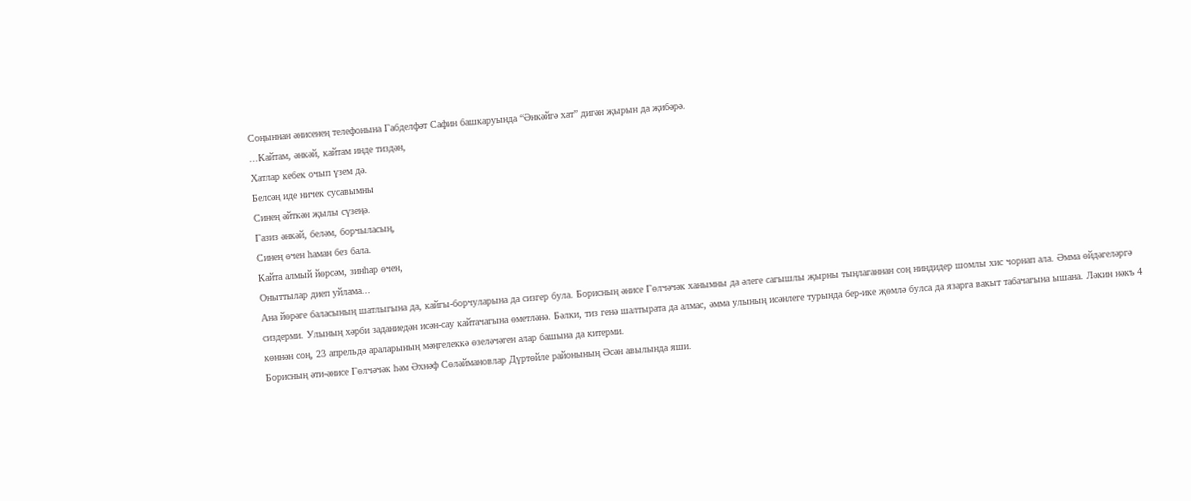Соңыннан әнисенең телефонына Габделфәт Сафин башкаруында “Әнкәйгә хат” дигән җырын да җибәрә.
...Кайтам, әнкәй, кайтам инде тиздән,
Хатлар кебек очып үзем дә.
Белсәң иде ничек сусавымны
Синең әйткән җылы сүзеңә.
Газиз әнкәй, беләм, борчыласың,
Синең өчен һаман без бала.
Кайта алмый йөрсәм, зинһар өчен,
Оныттылар диеп уйлама...
Ана йөрәге баласының шатлыгына да, кайгы-борчуларына да сизгер була. Борисның әнисе Гөлчәчәк ханымны да әлеге сагышлы җырны тыңлаганнан соң ниндидер шомлы хис чорнап ала. Әмма өйдәгеләргә сиздерми. Улының хәрби заданиедән исән-сау кайтачагына өметләнә. Бәлки, тиз генә шалтырата да алмас, әмма улының исәнлеге турында бер-ике җөмлә булса да язарга вакыт табачагына ышана. Ләкин нәкъ 4 көннән соң, 23 апрельдә араларының мәңгелеккә өзеләчәген алар башына да китерми.
Борисның әти-әнисе Гөлчәчәк һәм Әхнәф Сөләймановлар Дүртөйле районының Әсән авылында яши.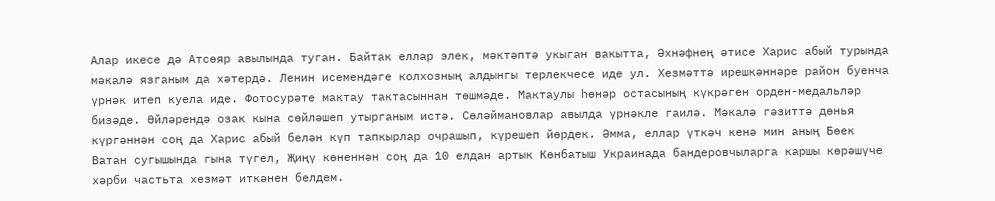Алар икесе дә Атсөяр авылында туган. Байтак еллар элек, мәктәптә укыган вакытта, Әхнәфнең әтисе Харис абый турында мәкалә язганым да хәтердә. Ленин исемендәге колхозның алдынгы терлекчесе иде ул. Хезмәттә ирешкәннәре район буенча үрнәк итеп куела иде. Фотосурәте мактау тактасыннан төшмәде. Мактаулы һөнәр остасының күкрәген орден-медальләр бизәде. Өйләрендә озак кына сөйләшеп утырганым истә. Сөләймановлар авылда үрнәкле гаилә. Мәкалә гәзиттә дөнья күргәннән соң да Харис абый белән күп тапкырлар очрашып, күрешеп йөрдек. Әмма, еллар үткәч кенә мин аның Бөек Ватан сугышында гына түгел, Җиңү көненнән соң да 10 елдан артык Көнбатыш Украинада бандеровчыларга каршы көрәшүче хәрби частьта хезмәт иткәнен белдем.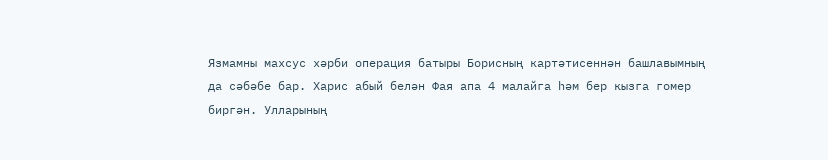Язмамны махсус хәрби операция батыры Борисның картәтисеннән башлавымның да сәбәбе бар. Харис абый белән Фая апа 4 малайга һәм бер кызга гомер биргән. Улларының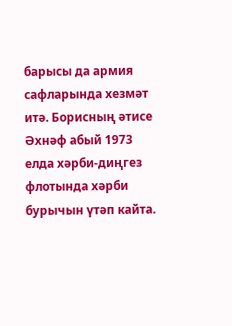барысы да армия сафларында хезмәт итә. Борисның әтисе Әхнәф абый 1973 елда хәрби-диңгез флотында хәрби бурычын үтәп кайта.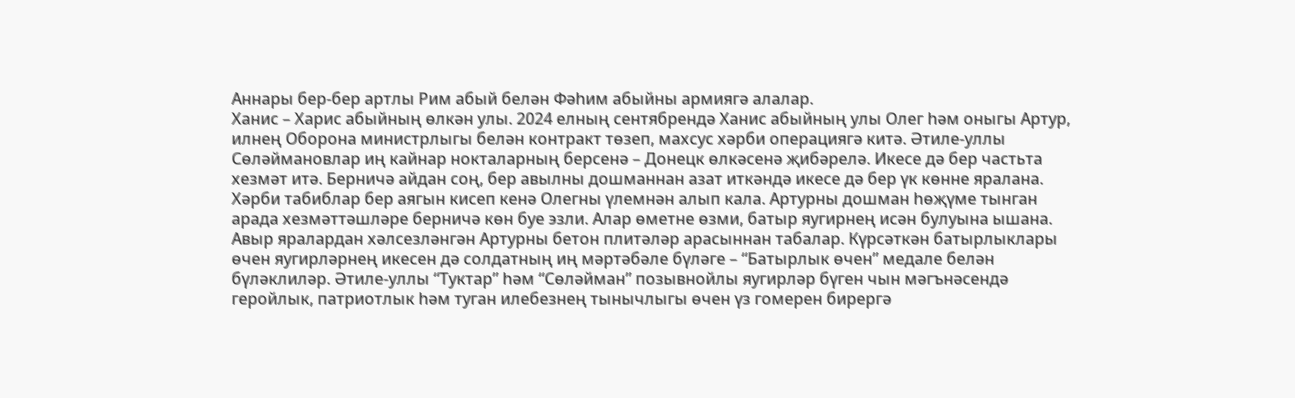Аннары бер-бер артлы Рим абый белән Фәһим абыйны армиягә алалар.
Ханис – Харис абыйның өлкән улы. 2024 елның сентябрендә Ханис абыйның улы Олег һәм оныгы Артур, илнең Оборона министрлыгы белән контракт төзеп, махсус хәрби операциягә китә. Әтиле-уллы Сөләймановлар иң кайнар нокталарның берсенә – Донецк өлкәсенә җибәрелә. Икесе дә бер частьта хезмәт итә. Берничә айдан соң, бер авылны дошманнан азат иткәндә икесе дә бер үк көнне яралана. Хәрби табиблар бер аягын кисеп кенә Олегны үлемнән алып кала. Артурны дошман һөҗүме тынган арада хезмәттәшләре берничә көн буе эзли. Алар өметне өзми, батыр яугирнең исән булуына ышана. Авыр яралардан хәлсезләнгән Артурны бетон плитәләр арасыннан табалар. Күрсәткән батырлыклары өчен яугирләрнең икесен дә солдатның иң мәртәбәле бүләге – “Батырлык өчен” медале белән бүләклиләр. Әтиле-уллы “Туктар” һәм “Сөләйман” позывнойлы яугирләр бүген чын мәгънәсендә геройлык, патриотлык һәм туган илебезнең тынычлыгы өчен үз гомерен бирергә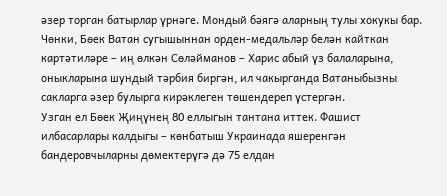әзер торган батырлар үрнәге. Мондый бәягә аларның тулы хокукы бар. Чөнки, Бөек Ватан сугышыннан орден-медальләр белән кайткан картәтиләре – иң өлкән Сөләйманов – Харис абый үз балаларына, оныкларына шундый тәрбия биргән, ил чакырганда Ватаныбызны сакларга әзер булырга кирәклеген төшендереп үстергән.
Узган ел Бөек Җиңүнең 80 еллыгын тантана иттек. Фашист илбасарлары калдыгы – көнбатыш Украинада яшеренгән бандеровчыларны дөмектерүгә дә 75 елдан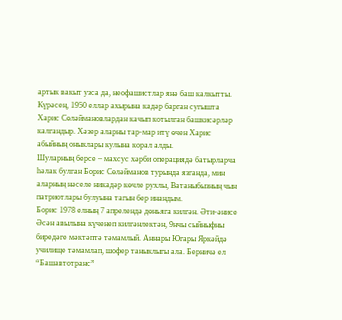артык вакыт узса да, неофашистлар янә баш калкытты. Күрәсең, 1950 еллар ахырына кадәр барган сугышта Харис Сөләймановлардан качып котылган башкисәрләр калгандыр. Хәзер аларны тар-мар итү өчен Харис абыйның оныклары кулына корал алды.
Шуларның берсе – махсус хәрби операциядә батырларча һәлак булган Борис Сөләйманов турында язганда, мин аларның нәселе никадәр көчле рухлы, Ватаныбызның чын патриотлары булуына тагын бер инандым.
Борис 1978 елның 7 апрелендә дөньяга килгән. Әти-әнисе Әсән авылына күченеп килгәнлектән, 9нчы сыйныфны биредәге мәктәптә тәмамлый. Аннары Югары Яркәйдә училище тәмамлап, шофер таныклыгы ала. Берничә ел “Башавтотранс”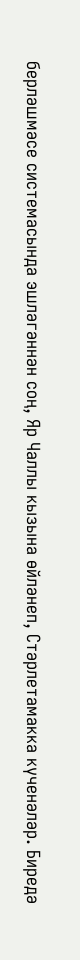берләшмәсе системасында эшләгәннән соң, Яр Чаллы кызына өйләнеп, Стәрлетамакка күченәләр. Биредә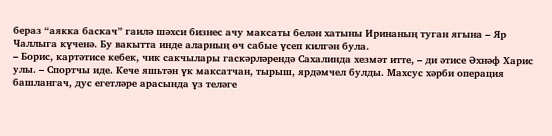бераз “аякка баскач” гаилә шәхси бизнес ачу максаты белән хатыны Иринаның туган ягына – Яр Чаллыга күченә. Бу вакытта инде аларның өч сабые үсеп килгән була.
– Борис, картәтисе кебек, чик сакчылары гаскәрләрендә Сахалинда хезмәт итте, – ди әтисе Әхнәф Харис улы. – Спортчы иде. Кече яшьтән үк максатчан, тырыш, ярдәмчел булды. Махсус хәрби операция башлангач, дус егетләре арасында үз теләге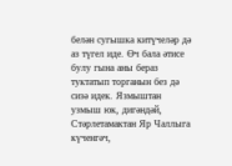белән сугышка китүчеләр дә аз түгел иде. Өч бала әтисе булу гына аны бераз туктатып торганын без дә сизә идек. Язмыштан узмыш юк, дигәндәй, Стәрлетамактан Яр Чаллыга күченгәч,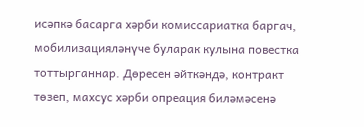исәпкә басарга хәрби комиссариатка баргач, мобилизацияләнүче буларак кулына повестка тоттырганнар. Дөресен әйткәндә, контракт төзеп, махсус хәрби опреация биләмәсенә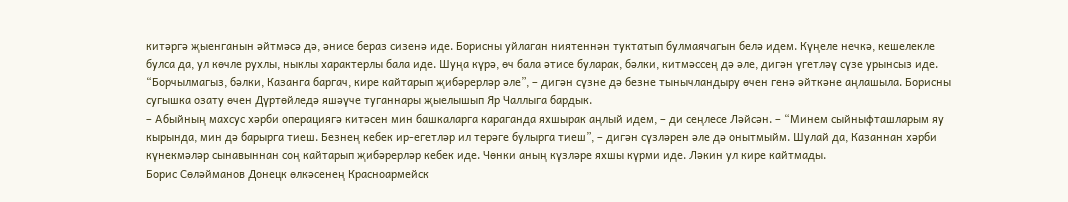китәргә җыенганын әйтмәсә дә, әнисе бераз сизенә иде. Борисны уйлаган ниятеннән туктатып булмаячагын белә идем. Күңеле нечкә, кешелекле булса да, ул көчле рухлы, ныклы характерлы бала иде. Шуңа күрә, өч бала әтисе буларак, бәлки, китмәссең дә әле, дигән үгетләү сүзе урынсыз иде. “Борчылмагыз, бәлки, Казанга баргач, кире кайтарып җибәрерләр әле”, – дигән сүзне дә безне тынычландыру өчен генә әйткәне аңлашыла. Борисны сугышка озату өчен Дүртөйледә яшәүче туганнары җыелышып Яр Чаллыга бардык.
– Абыйның махсус хәрби операциягә китәсен мин башкаларга караганда яхшырак аңлый идем, – ди сеңлесе Ләйсән. – “Минем сыйныфташларым яу кырында, мин дә барырга тиеш. Безнең кебек ир-егетләр ил терәге булырга тиеш”, – дигән сүзләрен әле дә онытмыйм. Шулай да, Казаннан хәрби күнекмәләр сынавыннан соң кайтарып җибәрерләр кебек иде. Чөнки аның күзләре яхшы күрми иде. Ләкин ул кире кайтмады.
Борис Сөләйманов Донецк өлкәсенең Красноармейск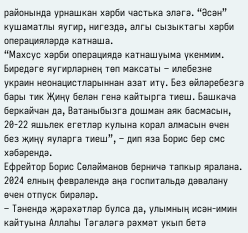районында урнашкан хәрби частька эләгә. “Әсән” кушаматлы яугир, нигездә, алгы сызыктагы хәрби операцияләрдә катнаша.
“Махсус хәрби операциядә катнашуыма үкенмим. Биредәге яугирләрнең төп максаты – илебезне украин неонацистларыннан азат итү. Без өйләребезгә бары тик Җиңү белән генә кайтырга тиеш. Башкача беркайчан да, Ватаныбызга дошман аяк басмасын, 20-22 яшьлек егетләр кулына корал алмасын өчен без җиңү яуларга тиеш”, – дип яза Борис бер смс хәбәрендә.
Ефрейтор Борис Сөләйманов берничә тапкыр яралана. 2024 елның февралендә аңа госпитальдә дәвалану өчен отпуск бирәләр.
– Тәнендә җәрәхәтләр булса да, улымның исән-имин кайтуына Аллаһы Тәгаләгә рәхмәт укып бетә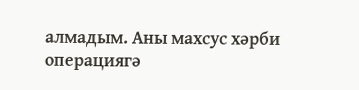алмадым. Аны махсус хәрби операциягә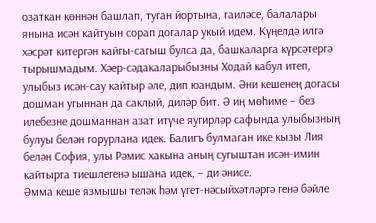озаткан көннән башлап, туган йортына, гаиләсе, балалары янына исән кайтуын сорап догалар укый идем. Күңелдә илгә хәсрәт китергән кайгы-сагыш булса да, башкаларга күрсәтергә тырышмадым. Хәер-сәдакаларыбызны Ходай кабул итеп, улыбыз исән-сау кайтыр әле, дип юандым. Әни кешенең догасы дошман угыннан да саклый, диләр бит. Ә иң мөһиме – без илебезне дошманнан азат итүче яугирләр сафында улыбызның булуы белән горурлана идек. Балигъ булмаган ике кызы Лия белән София, улы Рәмис хакына аның сугыштан исән-имин кайтырга тиешлегенә ышана идек, – ди әнисе.
Әмма кеше язмышы теләк һәм үгет-нәсыйхәтләргә генә бәйле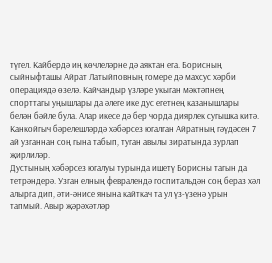түгел. Кайбердә иң көчлеләрне дә аяктан ега. Борисның сыйныфташы Айрат Латыйповның гомере дә махсус хәрби операциядә өзелә. Кайчандыр үзләре укыган мәктәпнең спорттагы уңышлары да әлеге ике дус егетнең казанышлары белән бәйле була. Алар икесе дә бер чорда диярлек сугышка китә. Канкойгыч бәрелешләрдә хәбәрсез югалган Айратның гәүдәсен 7 ай узганнан соң гына табып, туган авылы зиратында зурлап җирлиләр.
Дустының хәбәрсез югалуы турында ишетү Борисны тагын да тетрәндерә. Узган елның февралендә госпитальдән соң бераз хәл алырга дип, әти-әнисе янына кайткач та ул үз-үзенә урын тапмый. Авыр җәрәхәтләр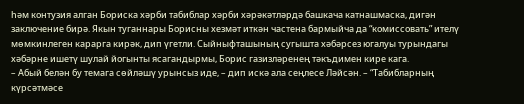һәм контузия алган Бориска хәрби табиблар хәрби хәрәкәтләрдә башкача катнашмаска, дигән заключение бирә. Якын туганнары Борисны хезмәт иткән частена бармыйча да “комиссовать” ителү мөмкинлеген карарга кирәк, дип үгетли. Сыйныфташының сугышта хәбәрсез югалуы турындагы хәбәрне ишетү шулай йогынты ясагандырмы, Борис газизләренең тәкъдимен кире кага.
– Абый белән бу темага сөйләшү урынсыз иде, – дип искә ала сеңлесе Ләйсән. – “Табибларның күрсәтмәсе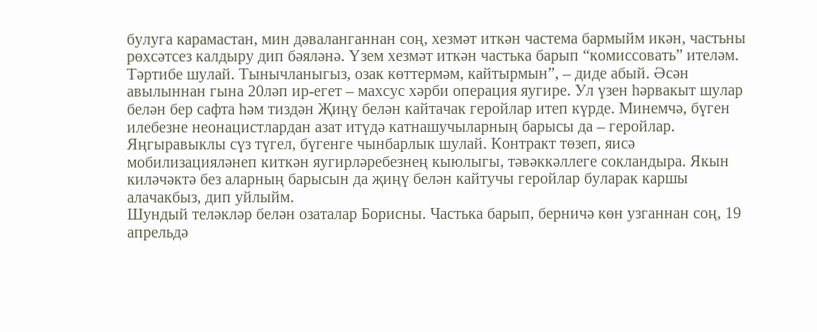булуга карамастан, мин дәваланганнан соң, хезмәт иткән частема бармыйм икән, частьны рөхсәтсез калдыру дип бәяләнә. Үзем хезмәт иткән частька барып “комиссовать” ителәм. Тәртибе шулай. Тынычланыгыз, озак көттермәм, кайтырмын”, – диде абый. Әсән авылыннан гына 20ләп ир-егет – махсус хәрби операция яугире. Ул үзен һәрвакыт шулар белән бер сафта һәм тиздән Җиңү белән кайтачак геройлар итеп күрде. Минемчә, бүген илебезне неонацистлардан азат итүдә катнашучыларның барысы да – геройлар. Яңгыравыклы сүз түгел, бүгенге чынбарлык шулай. Контракт төзеп, яисә мобилизацияләнеп киткән яугирләребезнең кыюлыгы, тәвәккәллеге сокландыра. Якын киләчәктә без аларның барысын да җиңү белән кайтучы геройлар буларак каршы алачакбыз, дип уйлыйм.
Шундый теләкләр белән озаталар Борисны. Частька барып, берничә көн узганнан соң, 19 апрельдә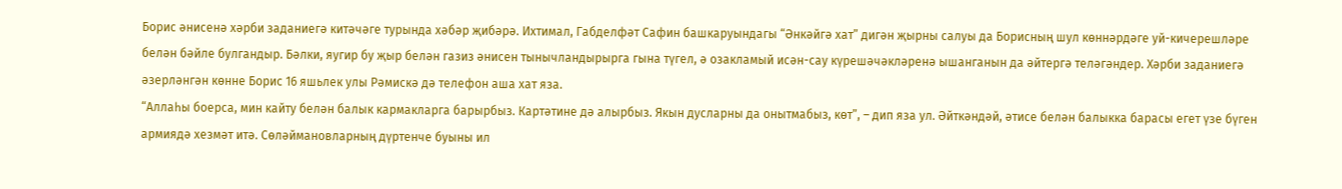Борис әнисенә хәрби заданиегә китәчәге турында хәбәр җибәрә. Ихтимал, Габделфәт Сафин башкаруындагы “Әнкәйгә хат” дигән җырны салуы да Борисның шул көннәрдәге уй-кичерешләре белән бәйле булгандыр. Бәлки, яугир бу җыр белән газиз әнисен тынычландырырга гына түгел, ә озакламый исән-сау күрешәчәкләренә ышанганын да әйтергә теләгәндер. Хәрби заданиегә әзерләнгән көнне Борис 16 яшьлек улы Рәмискә дә телефон аша хат яза.
“Аллаһы боерса, мин кайту белән балык кармакларга барырбыз. Картәтине дә алырбыз. Якын дусларны да онытмабыз, көт”, – дип яза ул. Әйткәндәй, әтисе белән балыкка барасы егет үзе бүген армиядә хезмәт итә. Сөләймановларның дүртенче буыны ил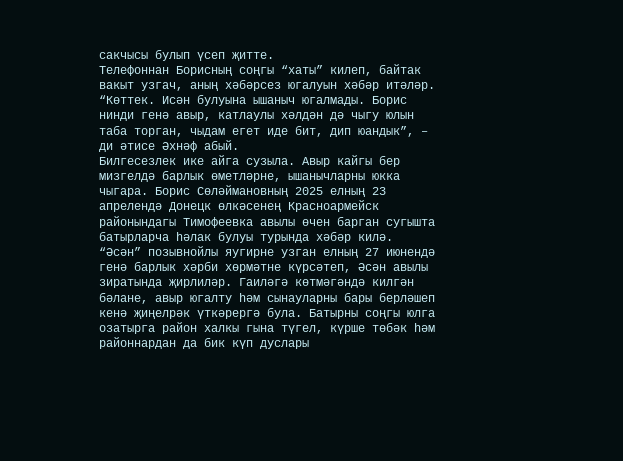сакчысы булып үсеп җитте.
Телефоннан Борисның соңгы “хаты” килеп, байтак вакыт узгач, аның хәбәрсез югалуын хәбәр итәләр.
“Көттек. Исән булуына ышаныч югалмады. Борис нинди генә авыр, катлаулы хәлдән дә чыгу юлын таба торган, чыдам егет иде бит, дип юандык”, – ди әтисе Әхнәф абый.
Билгесезлек ике айга сузыла. Авыр кайгы бер мизгелдә барлык өметләрне, ышанычларны юкка чыгара. Борис Сөләймановның 2025 елның 23 апрелендә Донецк өлкәсенең Красноармейск районындагы Тимофеевка авылы өчен барган сугышта батырларча һәлак булуы турында хәбәр килә.
“Әсән” позывнойлы яугирне узган елның 27 июнендә генә барлык хәрби хөрмәтне күрсәтеп, Әсән авылы зиратында җирлиләр. Гаиләгә көтмәгәндә килгән бәлане, авыр югалту һәм сынауларны бары берләшеп кенә җиңелрәк үткәрергә була. Батырны соңгы юлга озатырга район халкы гына түгел, күрше төбәк һәм районнардан да бик күп дуслары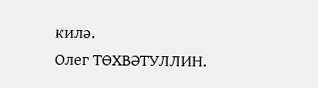килә.
Олег ТӨХВӘТУЛЛИН.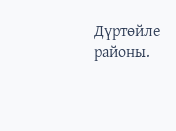Дүртөйле районы.